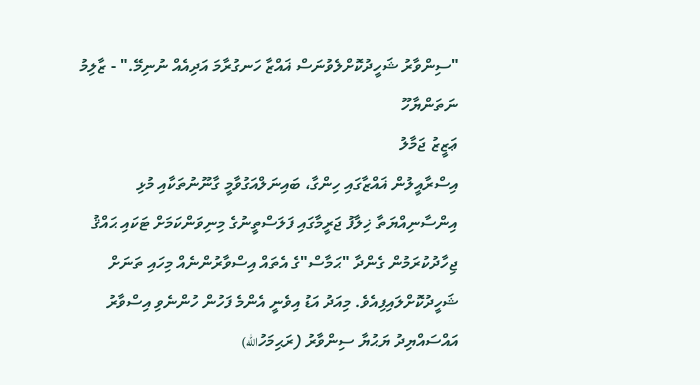"ސިންވާރު ޝަހީދުކޮށްލެވުނަސް ޣައްޒާ ހަނގުރާމަ އަދިއެއް ނުނިމޭ." - ޒާލިމު ނަތަންޔާހޫ
ޢަޒީޒު ޖަމާލު
އިސްރާއީލުން ޣައްޒާގައި ހިންގާ، ބައިނަލްއަގުވާމީ ގާނޫނުތަކާއި މުޅި އިންސާނިއްޔަތާ ޚިލާފު ޖަރީމާގައި ފަލަސްތީނުގެ މިނިވަންކަމަށް ޓަކައި ޙައްޤު ޖިހާދުކުރަމުން ގެންދާ "ޙަމާސް"ގެ އެތައް އިސްވާރުންނެއް މިހައި ތަނަށް ޝަހީދުކޮށްލައިފިއެވެ. މިއަދު އަޑު އިވެނީ އެންމެ ފަހުން ހުންނެވި އިސްވާރު އައްސައްޔިދު ޔަޙުޔާ ސިންވާރު (ރަޙިމަހުالله)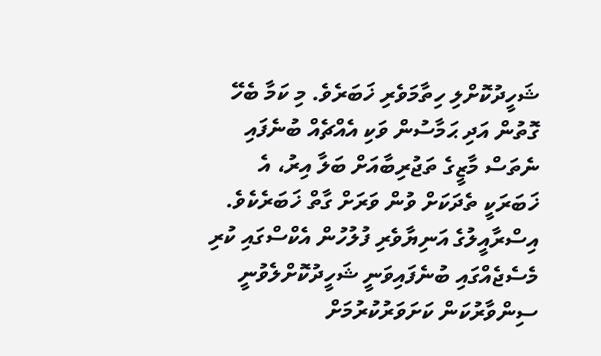ޝަހީދުކޮށްލި ހިތާމަވެރި ޚަބަރެވެ. މި ކަމާ ބެހޭ ގޮތުން އަދި ޙަމާސުން ވަކި އެއްޗެއް ބުނެފައި ނެތަސް މާޒީގެ ތަޖުރިބާއަށް ބަލާ އިރު، އެ ޚަބަރަކީ ތެދަކަށް ވުން ވަރަށް ގާތް ޚަބަރެކެވެ.
އިސްރާއީލުގެ އަނިޔާވެރި ފުލުހުން އެކްސްގައި ކުރި މެސެޖެއްގައި ބުނެފައިވަނީ ޝަހީދުކޮށްލެވުނީ ސިންވާރުކަން ކަށަވަރުކުރުމަށް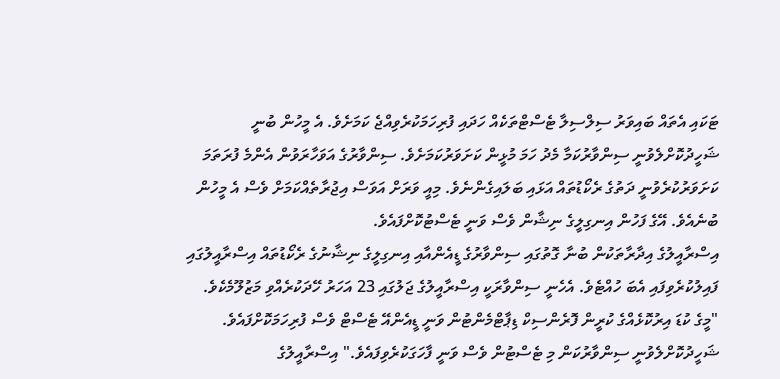ޓަކައި އެތައް ބައިވަރު ސިލްސިލާ ޓެސްޓްތަކެއް ހަދައި ފުރިހަމަކުރެވިއްޖެ ކަމަށެވެ. އެ މީހުން ބުނީ ޝަހީދުކޮށްލެވުނީ ސިންވާރުކަމާ މެދު ހަމަ މުޅީން ކަށަވަރުކަމަށެވެ. ސިންވާރުގެ އަވަހާރަވުން އެންމެ ފުރަތަމަ ކަށަވަރުކުރެވުނީ ދަތުގެ ރެކޯޑުތައް އަޅައި ބަލައިގެންނެވެ. މިއީ ވަރަށް އަވަސް އިޖުރާތެއްކަމަށް ވެސް އެ މީހުން ބުނެއެވެ. އޭގެ ފަހުން އިނގިލީގެ ނިޝާން ވެސް ވަނީ ޓެސްޓުކޮށްފައެވެ.
އިސްރާއީލުގެ އިދާރާތަކުން ބުނާ ގޮތުގައި ސިންވާރުގެ ޑީއެންއާއި އިނގިލީގެ ނިޝާނުގެ ރެކޯޑުތައް އިސްރާއީލުގައި ފައިލުކުރެވިފައި އެބަ ހުއްޓެވެ. އެހެނީ ސިންވާރަކީ އިސްރާއީލުގެ ޖަލުގައި 23 އަހަރު ހޭދަކުރެއްވި މަޒުލޫމެކެވެ.
"މީގެ ކުޑަ އިރުކޮޅެއްގެ ކުރީން ފޮރެންސިކް ޑިޕާޓްމެންޓުން ވަނީ ޑީއެންއޭ ޓެސްޓް ވެސް ފުރިހަމަކޮށްފައެވެ. ޝަހީދުކޮށްލެވުނީ ސިންވާރުކަން މި ޓެސްޓުން ވެސް ވަނީ ފާހަގަކުރެވިފައެވެ." އިސްރާއީލުގެ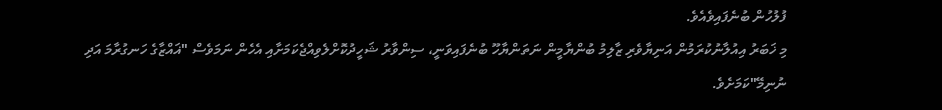ފުލުހުން ބުނެފައިވެއެވެ.
މި ޚަބަރު އިއުލާނުކުރަމުން އަނިޔާވެރި ޒާލިމު ބުންޔާމީން ނަތަންޔާހޫ ބުނެފައިވަނީ، ސިންވާރު ޝަހީދުކޮށްލެވިއްޖެކަމަށާއި އެހެން ނަމަވެސް "ޣައްޒާގެ ހަނގުރާމަ އަދި ނުނިމޭ"ކަމަށެވެ.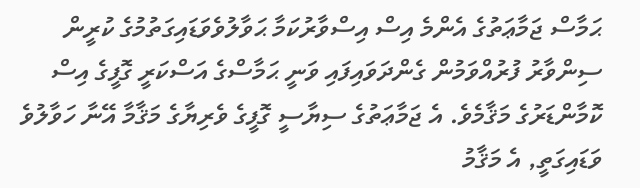ޙަމާސް ޖަމާޢަތުގެ އެންމެ އިސް އިސްވާރުކަމާ ޙަވާލުވެވަޑައިގަތުމުގެ ކުރީން ސިންވާރު ފުރުއްވަމުން ގެންދަވައިފައި ވަނީ ޙަމާސްގެ އަސްކަރީ ގޮފީގެ އިސް ކޮމާންޑަރުގެ މަޤާމެވެ. އެ ޖަމާޢަތުގެ ސިޔާސީ ގޮފީގެ ވެރިޔާގެ މަޤާމާ އޭނާ ހަވާލުވެ ވަޑައިގަތީ, އެ މަޤާމު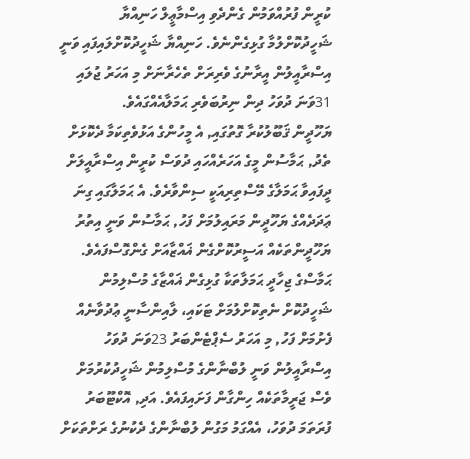ކުރީން ފުރުއްވަމުން ގެންދެވި އިސްމާޢީލް ހަނިއްޔާ ޝަހީދުކޮށްލުމާ ގުޅިގެންނެވެ. ހަނިއްޔާ ޝަހީދުކޮށްލައިފައި ވަނީ އިސްރާއީލުން އީރާނުގެ ވެރިރަށް ތެހެރާނަށް މި އަހަރު ޖުލައި 31ވަނަ ދުވަހު ދިން ނިރުބަވެރި ޙަމަލާއެއްގައެވެ.
ޔަހޫދީން ޤަބޫލުކުރާ ގޮތުގައި, އެ މީހުންގެ އަޅުވެތިކަމާ ދެކޮޅަށް ތެދު, ޙަމާސުން މީގެ އަހަރެއްހައި ދުވަސް ކުރީން އިސްރާއީލަށް ދީފައިވާ ޙަމަލާގެ މޭސްތިރިއަކީ ސިންވާރެވެ. އެ ޙަމަލާގައި ގިނަ ޢަދަދެއްގެ ޔަހޫދީން މަރައިލުމަށް ފަހު, ޙަމާސުން ވަނީ އިތުރު ޔަހޫދީންތަކެއް އަސީރުކޮށްގެން ޣައްޒާއަށް ގެންގޮސްފައެވެ.
ޙަމާސްގެ ޖިހާދީ ޙަމަލާތަކާ ގުޅިގެން ޣައްޒާގެ މުސްލިމުން ޝަހީދުކޮށް ނެތިކޮށްލުމަށް ޓަކައި، ލާއިންސާނީ ޢުދުވާނެއް ފެށުމަށް ފަހު, މި އަހަރު ސެޕްޓެންބަރު 23ވަނަ ދުވަހު އިސްރާއީލުން ވަނީ ލުބްނާންގެ މުސްލިމުން ޝަހީދުކުރުމަށް ވެސް ޖަރީމާތަކެއް ހިންގާން ފަށައިފައެވެ. އަދި, އޮކްޓޫބަރު ފުރަތަމަ ދުވަހު، އެއްގަމު މަގުން ލުބްނާންގެ ދެކުނުގެ ރަށްތަކަށް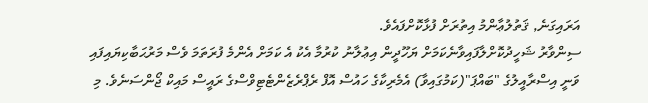އަރައިގަނެ, ޤަތުލުޢާންމު އިތުރަށް ފުޅާކޮށްފައެވެ.
ސިންވާރު ޝަހީދުކޮށްލާފައިވާނެކަމަށް ޔަހޫދީން އިޢުލާނު ކުރުމާ އެކު އެ ކަމަށް އެންމެ ފުރަތަމަ ވެސް މަރުޙަބާކިޔައިފައި ވަނީ އިސްރާއީލުގެ "ބައްޕަ"(ކަމުގައިވާ) އެމެރިކާގެ ހައުސް އޮފް ރެޕްރެޒެންޓެޓިވްސްގެ ރައީސް މައިކް ޖޯންސަނެވެ. މި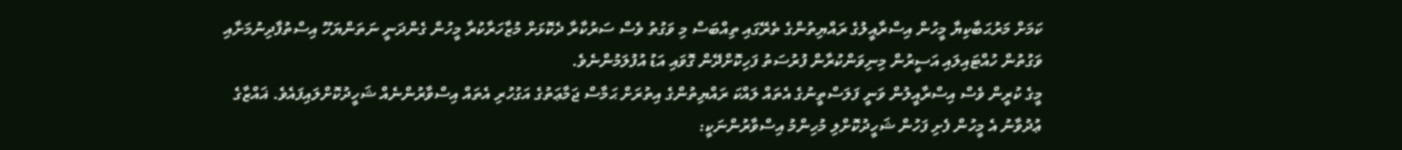ކަމަށް މަރުޙަބާކިޔާ މީހުން އިސްރާއީލުގެ ރައްޔިތުންގެ ތެރޭގައި ތިއްބަސް މި ވަގުތު ވެސް ސަރުކާރާ ދެކޮޅަށް މުޒާހަރާކުރާ މީހުން ގެންދަނީ ނަތަންޔަހޫ އިސްތުފާދިނުމަށާއި ވަގުތުން ހުއްޓައިލައި އަސީރުން މިނިވަންކުރާން ފުރުސަތު ފަހިކޮށްދޭން ގޮވައި އަޑު އުފުލަމުންނެވެ.
މީގެ ކުރީން ވެސް އިސްރާއީލުން ވަނީ ފަލަސްތީނުގެ އެތައް ލައްކަ ރައްޔިތުންގެ އިތުރަށް ޙަމާސް ޖަމާޢަތުގެ އަގުހުރި އެތައް އިސްވާރުންނެއް ޝަހީދުކޮށްލައިފައެވެ. ޣައްޒާގެ ޢުދުވާނު އެ މީހުން ފެށި ފަހުން ޝަހީދުކޮށްލި މުހިންމު އިސްވާރުންނަކީ: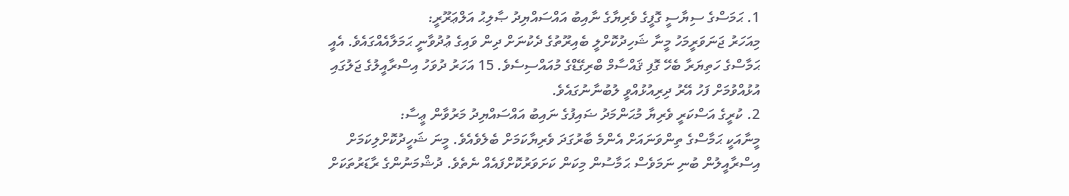1. ޙަމަސްގެ ސިޔާސީ ގޮފީގެ ވެރިޔާގެ ނާއިބު އައްސައްޔިދު ޞާލިޙު އަލްޢަރޫރީ:
މިއަހަރު ޖަނަވަރީމަހު މީނާ ޝަހިދުކޮށްލީ ބެއިރޫތުގެ ދެކުނަށް ދިން ވައިގެ ޢުދުވާނީ ޙަމަލާއެއްގައެވެ. އެއީ ޙަމާސްގެ ހަތިޔަރާ ބެހޭ ގޮފި ޤައްސާމް ބްރިގޭޑްގެ މުއައްސިސެވެ. 15 އަހަރު ދުވަހު އިސްރާއީލުގެ ޖަލުގައި އުޅުއްވުމަށް ފަހު އޭރު ދިރިއުޅުއްވީ ލުބުނާނުގައެވެ.
2. ކުރީގެ އަސްކަރީ ވެރިޔާ މުޙަންމަދު ޟައިފުގެ ނައިބު އައްސައްޔިދު މަރުވާން ޢީސާ:
މީނާއަކީ ޙަމާސްގެ ތިންވަނައަށް އެންމެ ބާރުގަދަ ވެރިޔާކަމަށް ބެލެވެއެވެ. މީނަ ޝަހީދުކޮށްލިކަމަށް އިސްރާއީލުން ބުނި ނަމަވެސް ޙަމާސުން މިކަން ކަށަވަރުކޮށްފައެއް ނެތެވެ. ދުޝްމަނުންގެ ރާޑަރުތަކަށް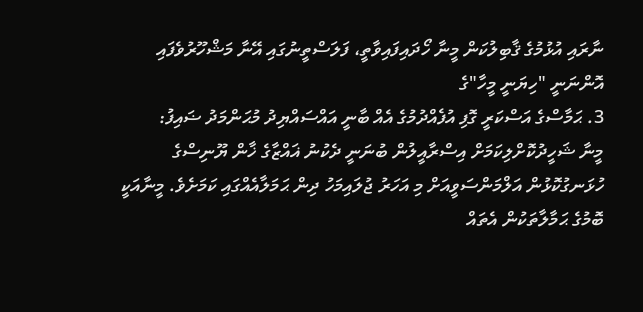ނާރައި އުޅުމުގެ ޤާބިލުކަން މީނާ ހޯދައިފައިވާތީ، ފަލަސްތީނުގައި އޭނާ މަޝްހޫރުވެފައި އޮންނަނީ "ހިޔަނީ މީހާ"ގެ
3. ޙަމާސްގެ އަސްކަރީ ގޮފި އުފެއްދުމުގެ އެއް ބާނީ އައްސައްޔިދު މުޙަންމަދު ޟައިފު:
މީނާ ޝަހީދުކޮށްލިކަމަށް އިސްރާއީލުން ބުނަނީ ދެކުނު ޣައްޒާގެ ޚާން ޔޫނިސްގެ ހުޅަނގުކޮޅުން އަލްމަންސަވީއަށް މި އަހަރު ޖުލައިމަހު ދިން ޙަމަލާއެއްގައި ކަމަށެވެ. މީނާއަކީ ބޮމުގެ ޙަމާލާތަކުން އެތައް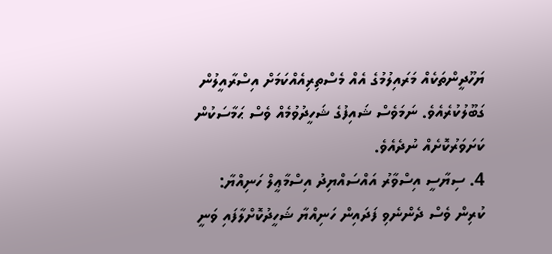ޔަހޫދީންތަކެއް މަރައިލުމުގެ އެއް މެސްތިރިއެއްކަމަށް އިސްރާއީލުން ގަބޫލުކުރެއެވެ. ނަމަވެސް ޝައިފުގެ ޝަހީދުވުމެއް ވެސް ޙަމާސަކުން ކަށަވަރުކޮށެއް ނުދެއެވެ.
4. ސިޔާސީ އިސްވާރު އައްސައްޔިދު އިސްމާޢީލް ހަނިއްޔާ:
ކުރިން ވެސް ދެންނެވި ފަދައިން ހަނިއްޔާ ޝަހީދުކޮށްލާފައި ވަނީ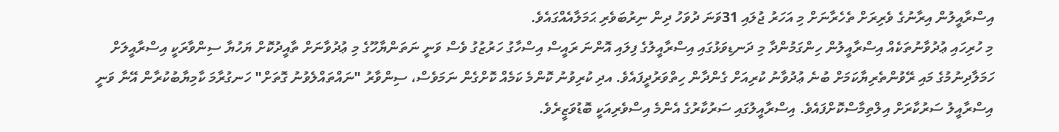އިސްރާއީލުން އިރާނުގެ ވެރިރަށް ތެހެރާނަށް މި އަހަރު ޖުލައި 31ވަނަ ދުވަހު ދިން ނިރުބަވެރި ޙަމަލާއެއްގައެވެ.
މި ހުރިހައި ޢުދުވާނުތަކެއް އިސްރާއީލުން ހިންގަމުންދާ މި ދަނޑިވަޅުގައި އިސްރާއީލުގެ ފިލައި އޮންނަ ރައީސް އިސްހާގު ހަރުޒުގު ވެސް ވަނީ ނަތަންޔާހޫގެ މި ޢުދުވާނަށް ތާއީދުކޮށް ޔަހުޔާ ސިންވާރަކީ އިސްރާއީލަށް ހަމަލާދިނުމުގެ މައި ރޭވުންތެރިޔާކަމަށް ބުނެ ޢުދުވާނު ކުރިއަށް ގެންދާން ހިތްވަރުދީފައެވެ. އދި ކުރިވުނު ކޮންމެ ކަމެއް ކޮށްގެން ނަމަވެސް، ސިންވާރު "ނައްތައްލެވުނު ގޮތަށް" ހަނގުރާމަ ކާމިޔާބުކުރާން އޭނާ ވަނީ އިސްރާއީލު ސަރުކާރަށް އިލްތިމާސްކޮށްފައެވެ. އިސްރާއީލުގައި ސަރުކާރުގެ އެންމެ އިސްވެރިއަކީ ބޮޑުވަޒީރެވެ.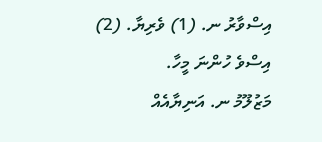އިސްވާރު ނ. (1) ވެރިޔާ. (2) އިސްވެ ހުންނަ މީހާ.
މަޒުލޫމު ނ. އަނިޔާއެއް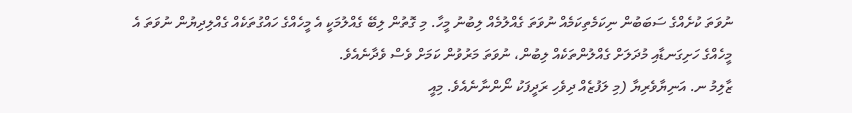ނުވަތަ ކުށެއްގެ ސަބަބުން ނިކަމެތިކަމެއް ނުވަތަ ގެއްލުމެއް ލިބުނު މީހާ. މި ގޮތުން ލިބޭ ގެއްލުމަކީ އެ މީހެއްގެ ހައްގުތަކެއް ގެއްލިދިޔުން ނުވަތަ އެ މީހެއްގެ ހަށިގަނޑާއި މުދަލަށް ގެއްލުންތަކެއް ލިބުން، ނުވަތަ މަރުވުން ކަމަށް ވެސް ވެދާނެއެވެ.
ޒާލިމު ނ. އަނިޔާވެރިޔާ (މި ލަފުޒެއް ދިވެހި ރަދީފަކު ނޯންނާނެއެވެ. މިއީ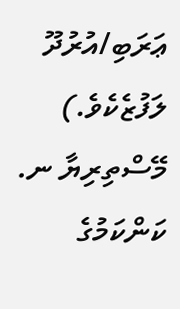ޢަރަބި/އުރުދޫ ލަފުޒެކެވެ.)
މޭސްތިރިޔާ ނ. ކަންކަމުގެ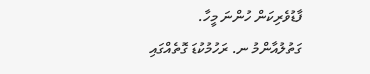ފާޑުވެރިކަން ހުންނަ މީހާ.
ގަތުލުއާންމު ނ. ރަހުމުކުޑަ ގޮތެއްގައި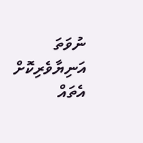ނުވަތަ އަނިޔާވެރިކޮށް އެތައް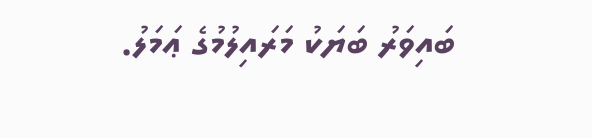ބައިވަރު ބަޔަކު މަރައިލުމުގެ ޢަމަލު.